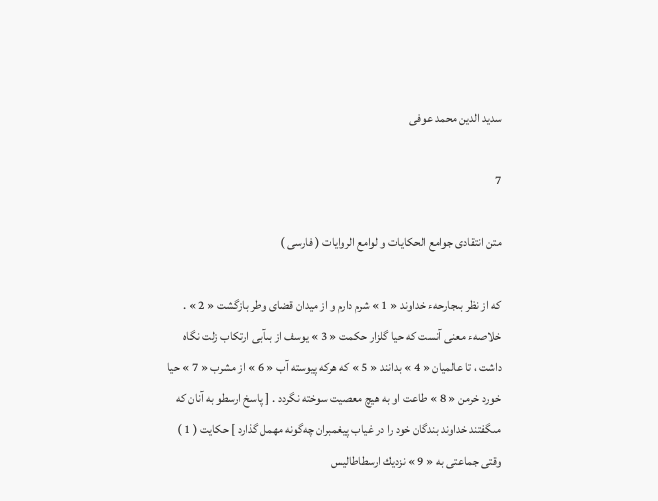سديد الدين محمد عوفى

7

متن انتقادى جوامع الحكايات و لوامع الروايات ( فارسى )

كه از نظر بىجارحهء خداوند « 1 » شرم دارم و از ميدان قضاى وطر بازگشت « 2 » . خلاصهء معنى آنست كه حيا گلزار حكمت « 3 » يوسف از بىآبى ارتكاب زلت نگاه داشت ، تا عالميان « 4 » بدانند « 5 » كه هركه پيوسته آب « 6 » از مشرب « 7 » حيا خورد خرمن « 8 » طاعت او به هيچ معصيت سوخته نگردد . [ پاسخ ارسطو به آنان كه مىگفتند خداوند بندگان خود را در غياب پيغمبران چه‌گونه مهمل گذارد ] حكايت ( 1 ) وقتى جماعتى به « 9 » نزديك ارسطاطاليس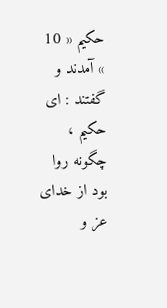حكيم « 10 » آمدند و گفتند : اى حكيم ، چگونه روا بود از خداى عز و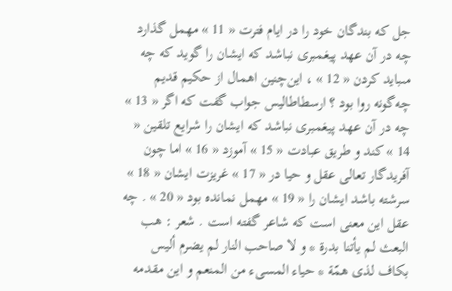جل كه بندگان خود را در ايام فترت « 11 » مهمل گذارد چه در آن عهد پيغمبرى نباشد كه ايشان را گويد كه چه مىبايد كردن « 12 » ، اين‌چنين اهمال از حكيم قديم چه‌گونه روا بود ؟ ارسطاطاليس جواب گفت كه اگر « 13 » چه در آن عهد پيغمبرى نباشد كه ايشان را شرايع تلقين « 14 » كند و طريق عبادت « 15 » آموزد « 16 » اما چون آفريدگار تعالى عقل و حيا در « 17 » غريزت ايشان « 18 » سرشته باشد ايشان را « 19 » مهمل نمانده بود « 20 » . چه عقل اين معنى است كه شاعر گفته است . شعر : هب البعث لم يأتنا بدرة * و لا صاحب النار لم يضرم أليس بكاف لذى همّة * حياء المسىء من المنعم و اين مقدمه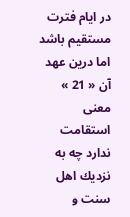در ايام فترت مستقيم باشد اما درين عهد آن « 21 » معنى استقامت ندارد چه به نزديك اهل سنت و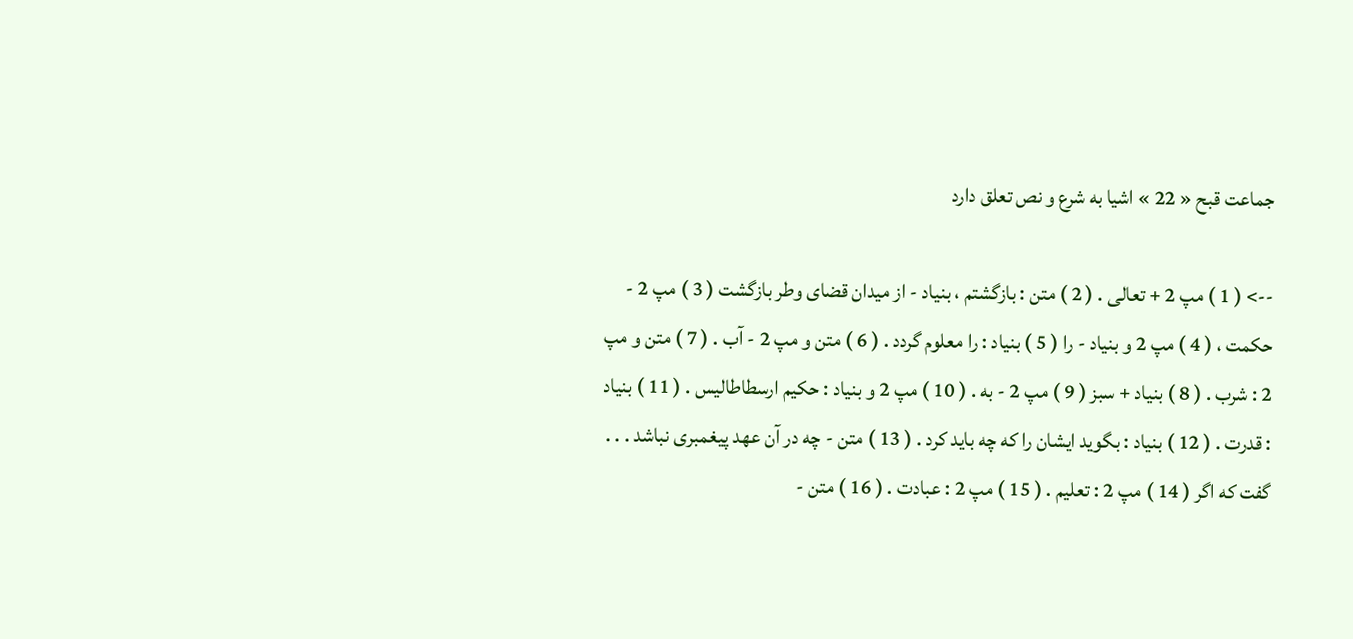جماعت قبح « 22 » اشيا به شرع و نص تعلق دارد

--> ( 1 ) مپ 2 + تعالى . ( 2 ) متن : بازگشتم ، بنياد - از ميدان قضاى وطر بازگشت ( 3 ) مپ 2 - حكمت ، ( 4 ) مپ 2 و بنياد - را ( 5 ) بنياد : را معلوم گردد . ( 6 ) متن و مپ 2 - آب . ( 7 ) متن و مپ 2 : شرب . ( 8 ) بنياد + سبز ( 9 ) مپ 2 - به . ( 10 ) مپ 2 و بنياد : حكيم ارسطاطاليس . ( 11 ) بنياد : قدرت . ( 12 ) بنياد : بگويد ايشان را كه چه بايد كرد . ( 13 ) متن - چه در آن عهد پيغمبرى نباشد . . . گفت كه اگر ( 14 ) مپ 2 : تعليم . ( 15 ) مپ 2 : عبادت . ( 16 ) متن -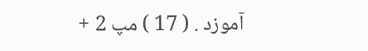آموزد . ( 17 ) مپ 2 +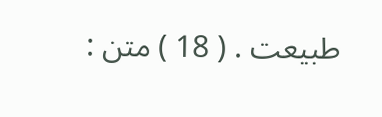طبيعت . ( 18 ) متن :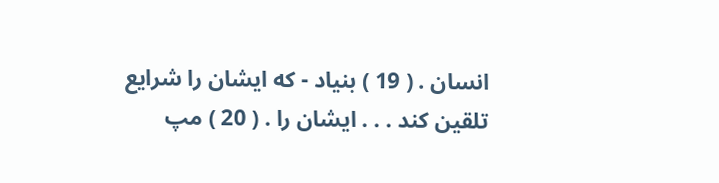انسان . ( 19 ) بنياد - كه ايشان را شرايع تلقين كند . . . ايشان را . ( 20 ) مپ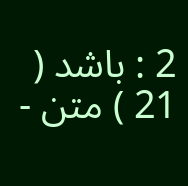2 : باشد ( 21 ) متن -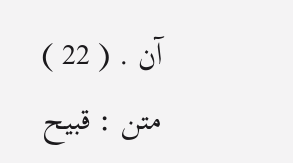آن . ( 22 ) متن : قبيح